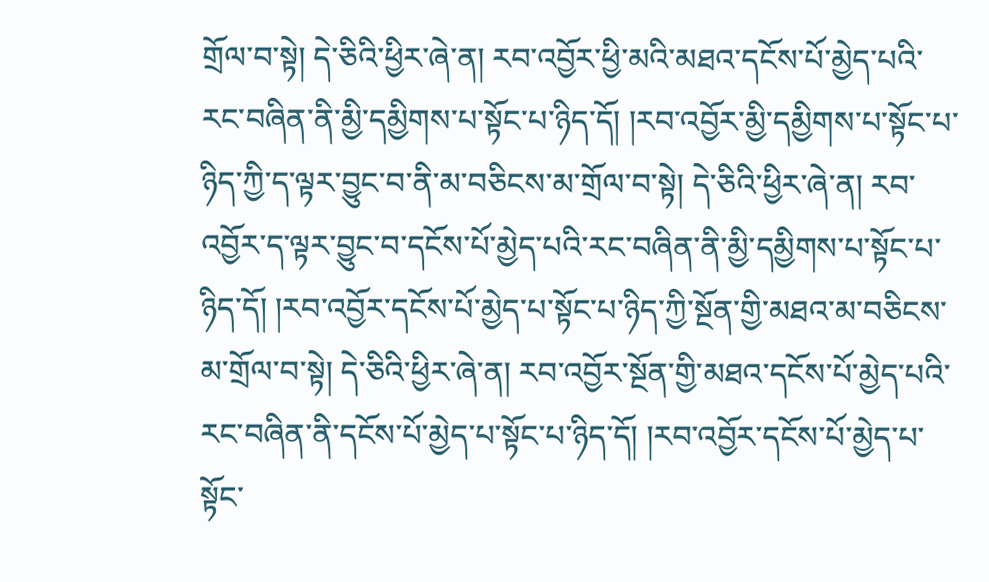གྲོལ་བ་སྟེ། དེ་ཅིའི་ཕྱིར་ཞེ་ན། རབ་འབྱོར་ཕྱི་མའི་མཐའ་དངོས་པོ་མྱེད་པའི་རང་བཞིན་ནི་མྱི་དམྱིགས་པ་སྟོང་པ་ཉིད་དོ། །རབ་འབྱོར་མྱི་དམྱིགས་པ་སྟོང་པ་ཉིད་ཀྱི་ད་ལྟར་བྱུང་བ་ནི་མ་བཅིངས་མ་གྲོལ་བ་སྟེ། དེ་ཅིའི་ཕྱིར་ཞེ་ན། རབ་འབྱོར་ད་ལྟར་བྱུང་བ་དངོས་པོ་མྱེད་པའི་རང་བཞིན་ནི་མྱི་དམྱིགས་པ་སྟོང་པ་ཉིད་དོ། །རབ་འབྱོར་དངོས་པོ་མྱེད་པ་སྟོང་པ་ཉིད་ཀྱི་སྔོན་གྱི་མཐའ་མ་བཅིངས་མ་གྲོལ་བ་སྟེ། དེ་ཅིའི་ཕྱིར་ཞེ་ན། རབ་འབྱོར་སྔོན་གྱི་མཐའ་དངོས་པོ་མྱེད་པའི་རང་བཞིན་ནི་དངོས་པོ་མྱེད་པ་སྟོང་པ་ཉིད་དོ། །རབ་འབྱོར་དངོས་པོ་མྱེད་པ་སྟོང་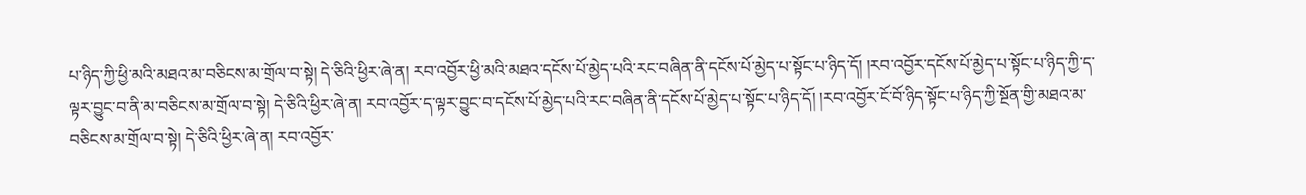པ་ཉིད་ཀྱི་ཕྱི་མའི་མཐའ་མ་བཅིངས་མ་གྲོལ་བ་སྟེ། དེ་ཅིའི་ཕྱིར་ཞེ་ན། རབ་འབྱོར་ཕྱི་མའི་མཐའ་དངོས་པོ་མྱེད་པའི་རང་བཞིན་ནི་དངོས་པོ་མྱེད་པ་སྟོང་པ་ཉིད་དོ། །རབ་འབྱོར་དངོས་པོ་མྱེད་པ་སྟོང་པ་ཉིད་ཀྱི་ད་ལྟར་བྱུང་བ་ནི་མ་བཅིངས་མ་གྲོལ་བ་སྟེ། དེ་ཅིའི་ཕྱིར་ཞེ་ན། རབ་འབྱོར་ད་ལྟར་བྱུང་བ་དངོས་པོ་མྱེད་པའི་རང་བཞིན་ནི་དངོས་པོ་མྱེད་པ་སྟོང་པ་ཉིད་དོ། །རབ་འབྱོར་ངོ་བོ་ཉིད་སྟོང་པ་ཉིད་ཀྱི་སྔོན་གྱི་མཐའ་མ་བཅིངས་མ་གྲོལ་བ་སྟེ། དེ་ཅིའི་ཕྱིར་ཞེ་ན། རབ་འབྱོར་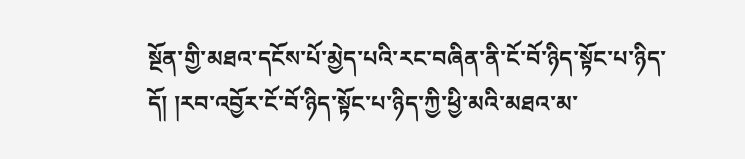སྔོན་གྱི་མཐའ་དངོས་པོ་མྱེད་པའི་རང་བཞིན་ནི་ངོ་བོ་ཉིད་སྟོང་པ་ཉིད་དོ། །རབ་འབྱོར་ངོ་བོ་ཉིད་སྟོང་པ་ཉིད་ཀྱི་ཕྱི་མའི་མཐའ་མ་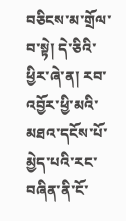བཅིངས་མ་གྲོལ་བ་སྟེ། དེ་ཅིའི་ཕྱིར་ཞེ་ན། རབ་འབྱོར་ཕྱི་མའི་མཐའ་དངོས་པོ་མྱེད་པའི་རང་བཞིན་ནི་ངོ་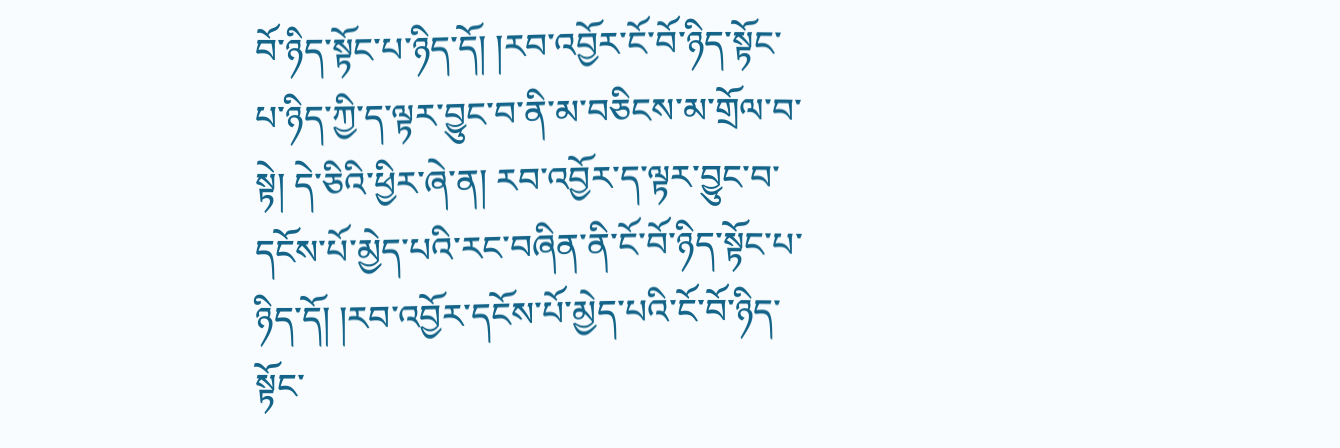བོ་ཉིད་སྟོང་པ་ཉིད་དོ། །རབ་འབྱོར་ངོ་བོ་ཉིད་སྟོང་པ་ཉིད་ཀྱི་ད་ལྟར་བྱུང་བ་ནི་མ་བཅིངས་མ་གྲོལ་བ་སྟེ། དེ་ཅིའི་ཕྱིར་ཞེ་ན། རབ་འབྱོར་ད་ལྟར་བྱུང་བ་དངོས་པོ་མྱེད་པའི་རང་བཞིན་ནི་ངོ་བོ་ཉིད་སྟོང་པ་ཉིད་དོ། །རབ་འབྱོར་དངོས་པོ་མྱེད་པའི་ངོ་བོ་ཉིད་སྟོང་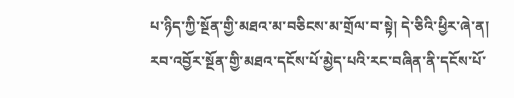པ་ཉིད་ཀྱི་སྔོན་གྱི་མཐའ་མ་བཅིངས་མ་གྲོལ་བ་སྟེ། དེ་ཅིའི་ཕྱིར་ཞེ་ན། རབ་འབྱོར་སྔོན་གྱི་མཐའ་དངོས་པོ་མྱེད་པའི་རང་བཞིན་ནི་དངོས་པོ་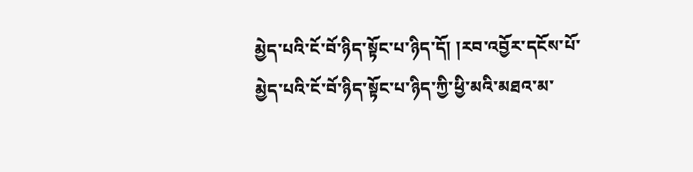མྱེད་པའི་ངོ་བོ་ཉིད་སྟོང་པ་ཉིད་དོ། །རབ་འབྱོར་དངོས་པོ་མྱེད་པའི་ངོ་བོ་ཉིད་སྟོང་པ་ཉིད་ཀྱི་ཕྱི་མའི་མཐའ་མ་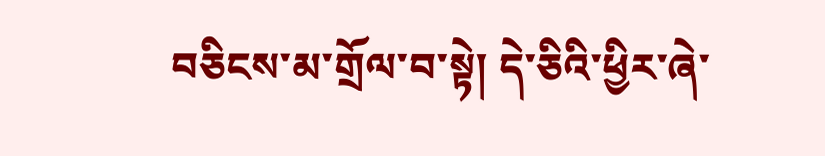བཅིངས་མ་གྲོལ་བ་སྟེ། དེ་ཅིའི་ཕྱིར་ཞེ་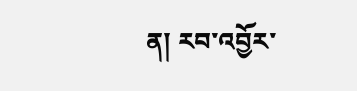ན། རབ་འབྱོར་